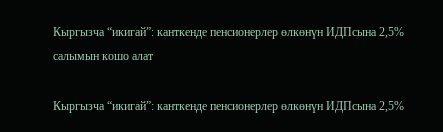Кыргызча “икигай”: канткенде пенсионерлер өлкөнүн ИДПсына 2,5% салымын кошо алат

Кыргызча “икигай”: канткенде пенсионерлер өлкөнүн ИДПсына 2,5%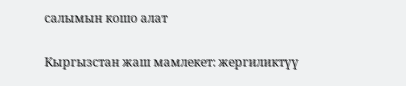салымын кошо алат

Кыргызстан жаш мамлекет: жергиликтүү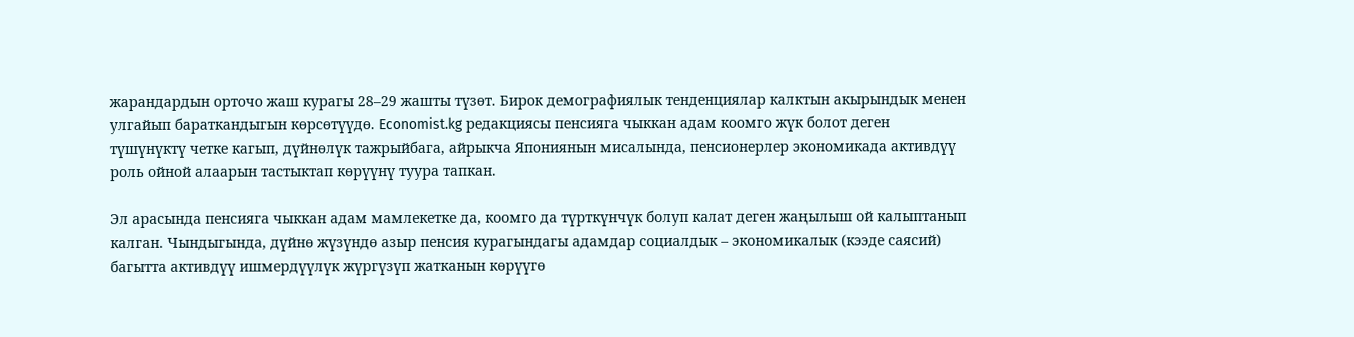жарандардын орточо жаш курагы 28–29 жашты түзөт. Бирок демографиялык тенденциялар калктын акырындык менен улгайып бараткандыгын көрсөтүүдө. Economist.kg редакциясы пенсияга чыккан адам коомго жүк болот деген түшүнүктү четке кагып, дүйнөлүк тажрыйбага, айрыкча Япониянын мисалында, пенсионерлер экономикада активдүү роль ойной алаарын тастыктап көрүүнү туура тапкан.

Эл арасында пенсияга чыккан адам мамлекетке да, коомго да түрткүнчүк болуп калат деген жаңылыш ой калыптанып калган. Чындыгында, дүйнө жүзүндө азыр пенсия курагындагы адамдар социалдык – экономикалык (кээде саясий) багытта активдүү ишмердүүлүк жүргүзүп жатканын көрүүгө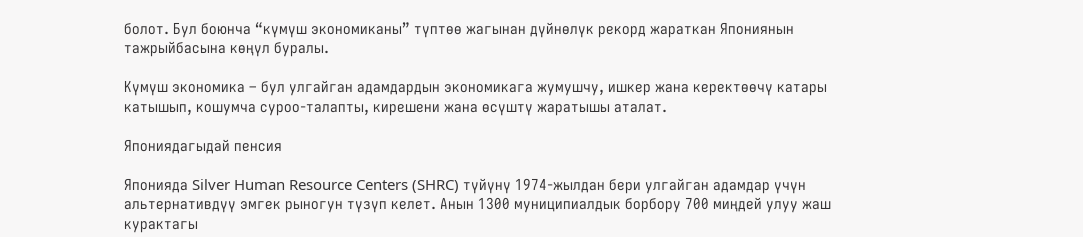болот. Бул боюнча “күмүш экономиканы” түптөө жагынан дүйнөлүк рекорд жараткан Япониянын тажрыйбасына көңүл буралы.

Күмүш экономика – бул улгайган адамдардын экономикага жумушчу, ишкер жана керектөөчү катары катышып, кошумча суроо-талапты, кирешени жана өсүштү жаратышы аталат.

Япониядагыдай пенсия

Японияда Silver Human Resource Centers (SHRC) түйүнү 1974-жылдан бери улгайган адамдар үчүн альтернативдүү эмгек рыногун түзүп келет. Анын 1300 муниципиалдык борбору 700 миңдей улуу жаш курактагы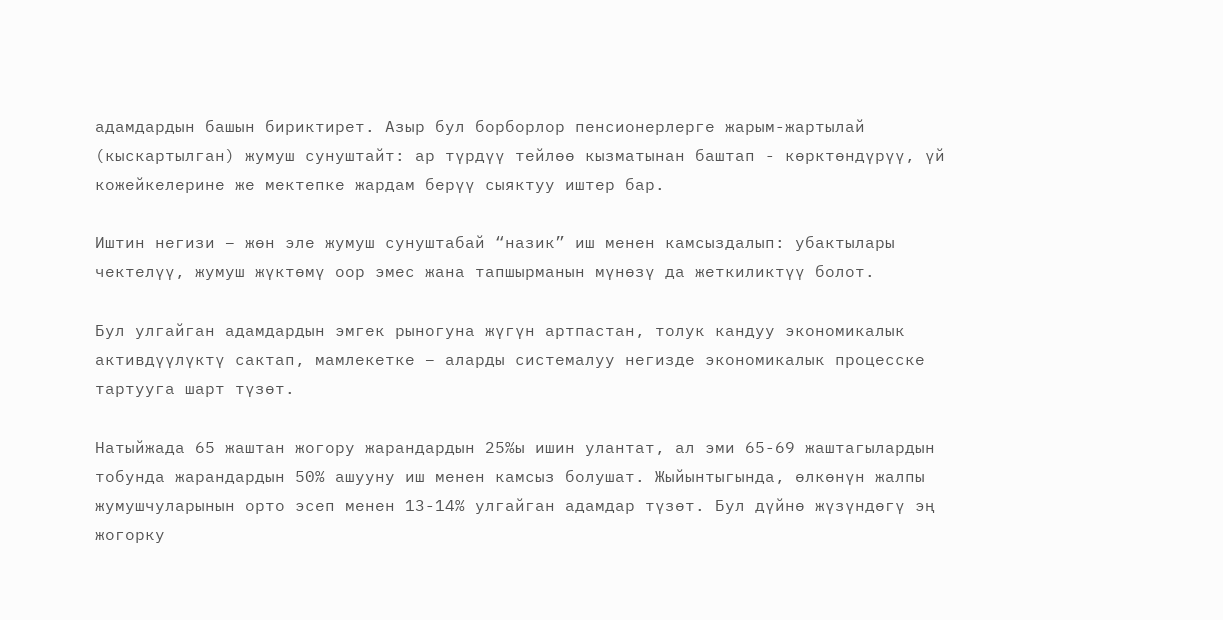адамдардын башын бириктирет. Азыр бул борборлор пенсионерлерге жарым-жартылай (кыскартылган) жумуш сунуштайт: ар түрдүү тейлөө кызматынан баштап - көрктөндүрүү, үй кожейкелерине же мектепке жардам берүү сыяктуу иштер бар.

Иштин негизи – жөн эле жумуш сунуштабай “назик” иш менен камсыздалып: убактылары чектелүү, жумуш жүктөмү оор эмес жана тапшырманын мүнөзү да жеткиликтүү болот.

Бул улгайган адамдардын эмгек рыногуна жүгүн артпастан, толук кандуу экономикалык активдүүлүктү сактап, мамлекетке – аларды системалуу негизде экономикалык процесске тартууга шарт түзөт.

Натыйжада 65 жаштан жогору жарандардын 25%ы ишин улантат, ал эми 65-69 жаштагылардын тобунда жарандардын 50% ашууну иш менен камсыз болушат. Жыйынтыгында, өлкөнүн жалпы жумушчуларынын орто эсеп менен 13-14% улгайган адамдар түзөт. Бул дүйнө жүзүндөгү эң жогорку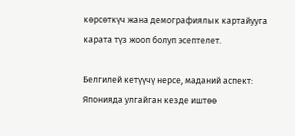көрсөткүч жана демографиялык картайууга карата түз жооп болуп эсептелет.

Белгилей кетүүчү нерсе, маданий аспект: Японияда улгайган кезде иштөө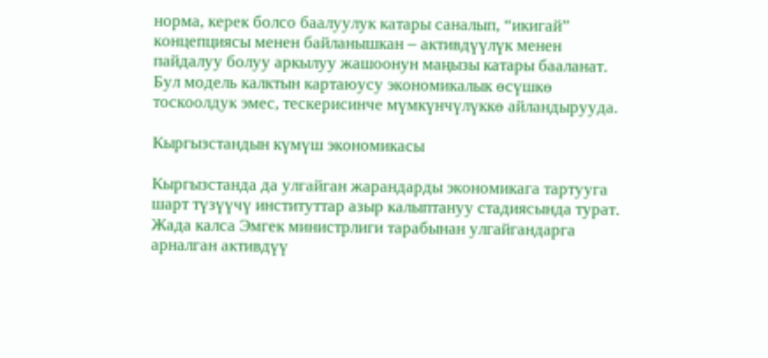норма, керек болсо баалуулук катары саналып, “икигай” концепциясы менен байланышкан – активдүүлүк менен пайдалуу болуу аркылуу жашоонун маңызы катары бааланат. Бул модель калктын картаюусу экономикалык өсүшкө тоскоолдук эмес, тескерисинче мүмкүнчүлүккө айландырууда.

Кыргызстандын күмүш экономикасы

Кыргызстанда да улгайган жарандарды экономикага тартууга шарт түзүүчү институттар азыр калыптануу стадиясында турат. Жада калса Эмгек министрлиги тарабынан улгайгандарга арналган активдүү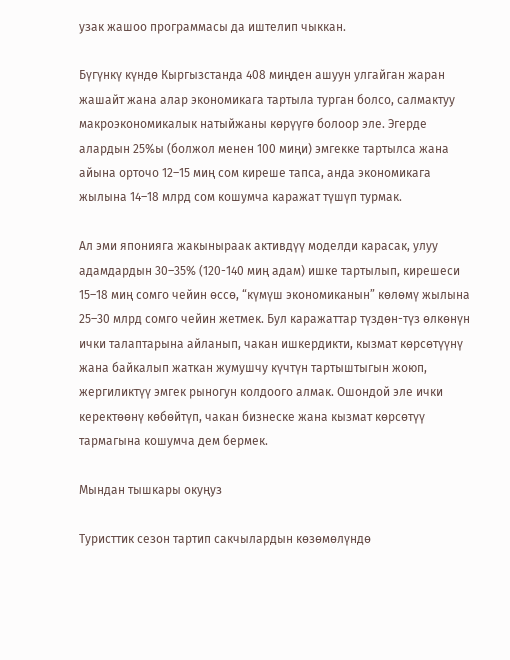узак жашоо программасы да иштелип чыккан.

Бүгүнкү күндө Кыргызстанда 408 миңден ашуун улгайган жаран жашайт жана алар экономикага тартыла турган болсо, салмактуу макроэкономикалык натыйжаны көрүүгө болоор эле. Эгерде алардын 25%ы (болжол менен 100 миңи) эмгекке тартылса жана айына орточо 12–15 миң сом киреше тапса, анда экономикага жылына 14–18 млрд сом кошумча каражат түшүп турмак.

Ал эми японияга жакыныраак активдүү моделди карасак, улуу адамдардын 30–35% (120-140 миң адам) ишке тартылып, кирешеси 15–18 миң сомго чейин өссө, “күмүш экономиканын” көлөмү жылына 25–30 млрд сомго чейин жетмек. Бул каражаттар түздөн-түз өлкөнүн ички талаптарына айланып, чакан ишкердикти, кызмат көрсөтүүнү жана байкалып жаткан жумушчу күчтүн тартыштыгын жоюп, жергиликтүү эмгек рыногун колдоого алмак. Ошондой эле ички керектөөнү көбөйтүп, чакан бизнеске жана кызмат көрсөтүү тармагына кошумча дем бермек.

Мындан тышкары окуңуз

Туристтик сезон тартип сакчылардын көзөмөлүндө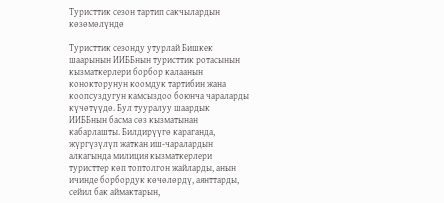Туристтик сезон тартип сакчылардын көзөмөлүндө

Туристтик сезонду утурлай Бишкек шаарынын ИИББнын туристтик ротасынын кызматкерлери борбор калаанын конокторунун коомдук тартибин жана коопсуздугун камсыздоо боюнча чараларды күчөтүүдө. Бул тууралуу шаардык ИИББнын басма сөз кызматынан кабарлашты. Билдирүүгө караганда, жүргүзүлүп жаткан иш-чаралардын алкагында милиция кызматкерлери туристтер көп топтолгон жайларды, анын ичинде борбордук көчөлөрдү, аянттарды, сейил бак аймактарын,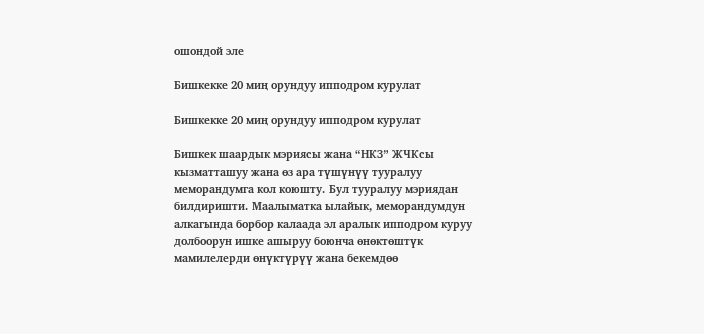ошондой эле

Бишкекке 20 миң орундуу ипподром курулат

Бишкекке 20 миң орундуу ипподром курулат

Бишкек шаардык мэриясы жана “НКЗ” ЖЧКсы кызматташуу жана өз ара түшүнүү тууралуу меморандумга кол коюшту. Бул тууралуу мэриядан билдиришти. Маалыматка ылайык, меморандумдун алкагында борбор калаада эл аралык ипподром куруу долбоорун ишке ашыруу боюнча өнөктөштүк мамилелерди өнүктүрүү жана бекемдөө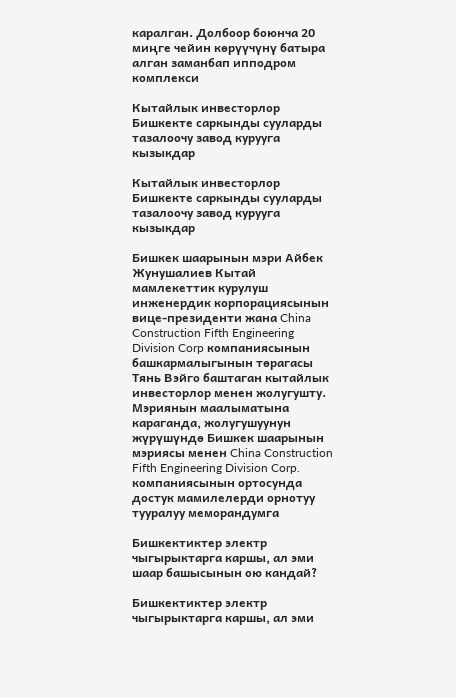каралган. Долбоор боюнча 20 миңге чейин көрүүчүнү батыра алган заманбап ипподром комплекси

Кытайлык инвесторлор Бишкекте саркынды сууларды тазалоочу завод курууга кызыкдар

Кытайлык инвесторлор Бишкекте саркынды сууларды тазалоочу завод курууга кызыкдар

Бишкек шаарынын мэри Айбек Жунушалиев Кытай мамлекеттик курулуш инженердик корпорациясынын вице-президенти жана China Construction Fifth Engineering Division Corp компаниясынын башкармалыгынын төрагасы Тянь Вэйго баштаган кытайлык инвесторлор менен жолугушту. Мэриянын маалыматына караганда, жолугушуунун жүрүшүндө Бишкек шаарынын мэриясы менен China Construction Fifth Engineering Division Corp. компаниясынын ортосунда достук мамилелерди орнотуу тууралуу меморандумга

Бишкектиктер электр чыгырыктарга каршы, ал эми шаар башысынын ою кандай?

Бишкектиктер электр чыгырыктарга каршы, ал эми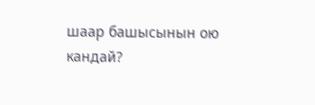шаар башысынын ою кандай?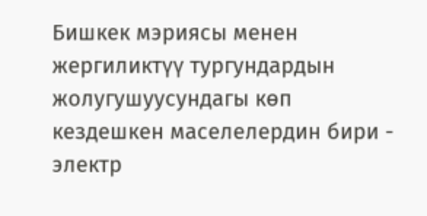Бишкек мэриясы менен жергиликтүү тургундардын жолугушуусундагы көп кездешкен маселелердин бири - электр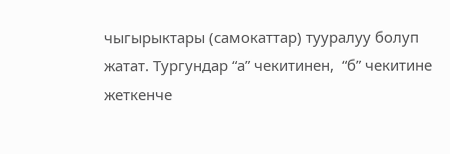чыгырыктары (самокаттар) тууралуу болуп жатат. Тургундар “а” чекитинен,  “б” чекитине жеткенче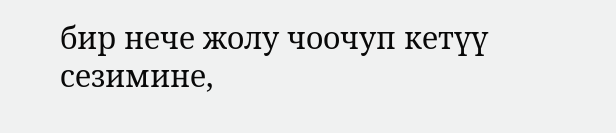бир нече жолу чоочуп кетүү сезимине,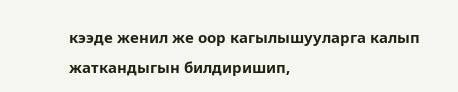кээде женил же оор кагылышууларга калып жаткандыгын билдиришип,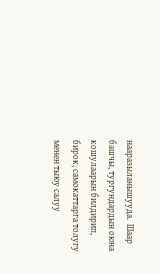нааразыланышууда.  Шаар башчы, тургундардын оюна кошулаарын билдирип, бирок, самокаттарга толугу менен тыюу салуу